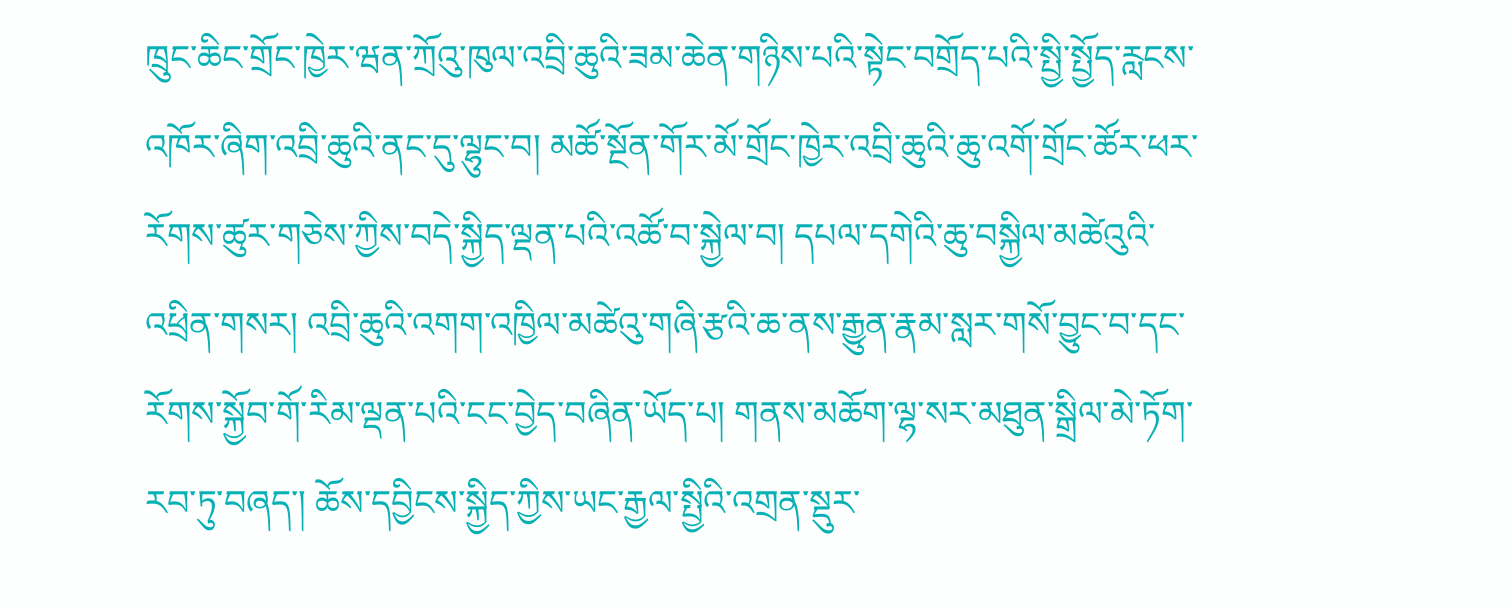ཁྲུང་ཆིང་གྲོང་ཁྱེར་ཝན་ཀྲོའུ་ཁུལ་འབྲི་ཆུའི་ཟམ་ཆེན་གཉིས་པའི་སྟེང་བགྲོད་པའི་སྤྱི་སྤྱོད་རླངས་འཁོར་ཞིག་འབྲི་ཆུའི་ནང་དུ་ལྷུང་བ། མཚོ་སྔོན་གོར་མོ་གྲོང་ཁྱེར་འབྲི་ཆུའི་ཆུ་འགོ་གྲོང་ཚོར་ཕར་རོགས་ཚུར་གཅེས་ཀྱིས་བདེ་སྐྱིད་ལྡན་པའི་འཚོ་བ་སྐྱེལ་བ། དཔལ་དགེའི་ཆུ་བསྐྱིལ་མཚེའུའི་འཕྲིན་གསར། འབྲི་ཆུའི་འགག་འཁྱིལ་མཚེའུ་གཞི་རྩའི་ཆ་ནས་རྒྱུན་རྣམ་སླར་གསོ་བྱུང་བ་དང་རོགས་སྐྱོབ་གོ་རིམ་ལྡན་པའི་ངང་བྱེད་བཞིན་ཡོད་པ། གནས་མཆོག་ལྷ་སར་མཐུན་སྒྲིལ་མེ་ཏོག་རབ་ཏུ་བཞད་། ཆོས་དབྱིངས་སྐྱིད་ཀྱིས་ཡང་རྒྱལ་སྤྱིའི་འགྲན་སྡུར་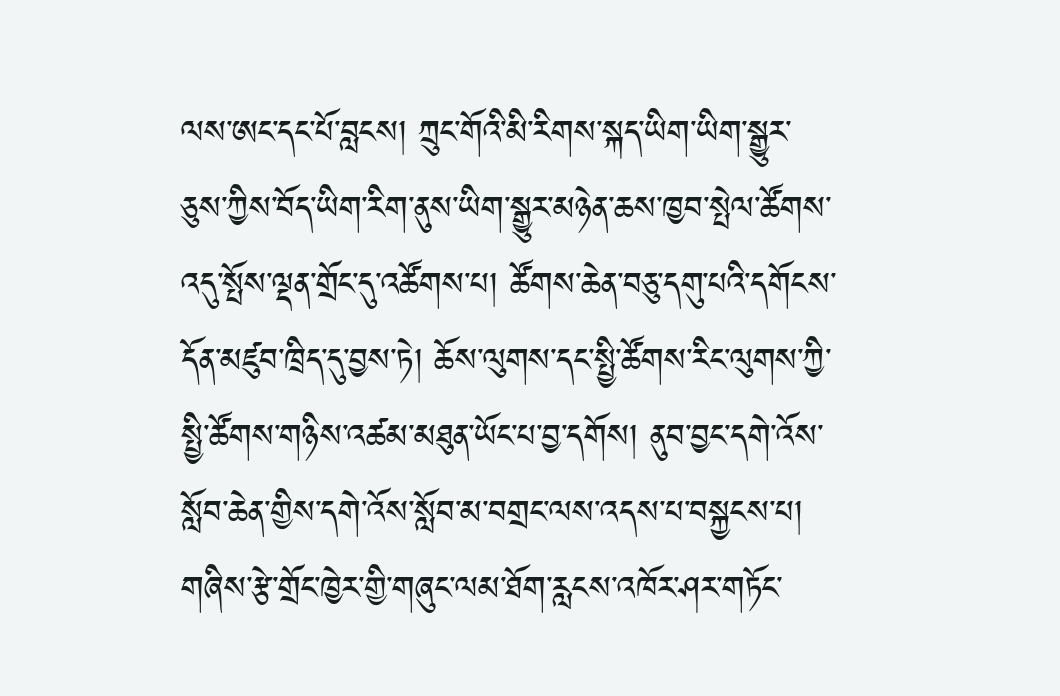ལས་ཨང་དང་པོ་བླངས། ཀྲུང་གོའི་མི་རིགས་སྐད་ཡིག་ཡིག་སྒྱུར་ཅུས་ཀྱིས་བོད་ཡིག་རིག་ནུས་ཡིག་སྒྱུར་མཉེན་ཆས་ཁྱབ་སྤེལ་ཚོགས་འདུ་སྤོས་ལྡན་གྲོང་དུ་འཚོགས་པ། ཚོགས་ཆེན་བཅུ་དགུ་པའི་དགོངས་དོན་མཛུབ་ཁྲིད་དུ་བྱས་ཏེ། ཆོས་ལུགས་དང་སྤྱི་ཚོགས་རིང་ལུགས་ཀྱི་སྤྱི་ཚོགས་གཉིས་འཚམ་མཐུན་ཡོང་པ་བྱ་དགོས། ནུབ་བྱང་དགེ་འོས་སློབ་ཆེན་གྱིས་དགེ་འོས་སློབ་མ་བགྲང་ལས་འདས་པ་བསྐྱངས་པ། གཞིས་རྩེ་གྲོང་ཁྱེར་གྱི་གཞུང་ལམ་ཐོག་རླངས་འཁོར་ཤར་གཏོང་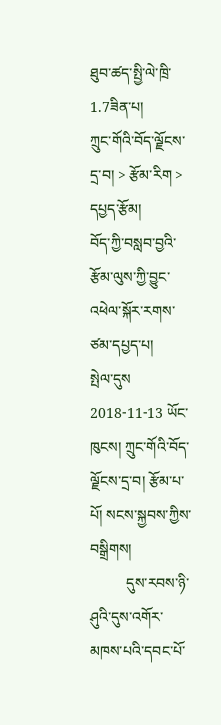ཐུབ་ཚད་སྤྱི་ལེ་ཁྲི་1.7ཟིན་པ།
ཀྲུང་གོའི་བོད་ལྗོངས་དྲ་བ། > རྩོམ་རིག > དཔྱད་རྩོམ།
བོད་ཀྱི་བསླབ་བྱའི་རྩོམ་ལུས་ཀྱི་བྱུང་འཕེལ་སྐོར་རགས་ཙམ་དཔྱད་པ།
སྤེལ་དུས 2018-11-13 ཡོང་ཁུངས། ཀྲུང་གོའི་བོད་ལྗོངས་དྲ་བ། རྩོམ་པ་པོ། སངས་སྐྱབས་ཀྱིས་བསྒྲིགས།
          དུས་རབས་ཉི་ཤུའི་དུས་འགོར་མཁས་པའི་དབང་པོ་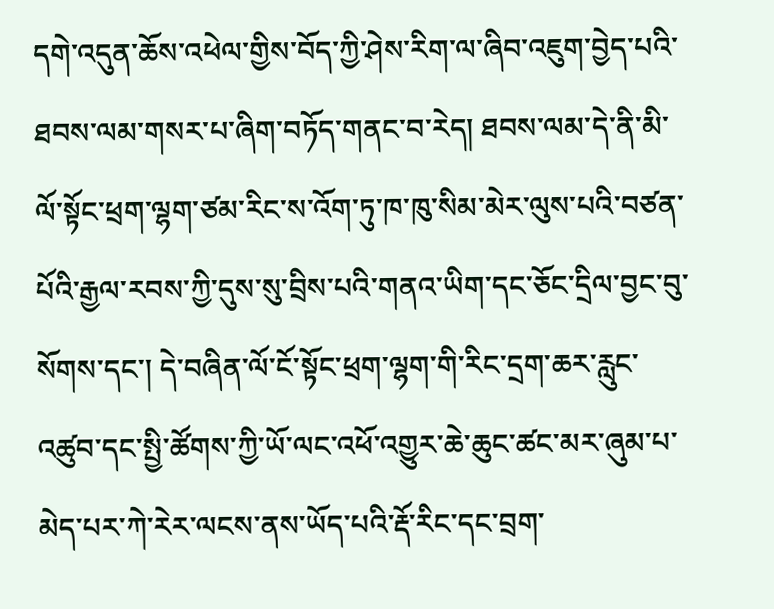དགེ་འདུན་ཆོས་འཕེལ་གྱིས་བོད་ཀྱི་ཤེས་རིག་ལ་ཞིབ་འཇུག་བྱེད་པའི་ཐབས་ལམ་གསར་པ་ཞིག་བཏོད་གནང་བ་རེད། ཐབས་ལམ་དེ་ནི་མི་ལོ་སྟོང་ཕྲག་ལྷག་ཙམ་རིང་ས་འོག་ཏུ་ཁ་ཁུ་སིམ་མེར་ལུས་པའི་བཙན་པོའི་རྒྱལ་རབས་ཀྱི་དུས་སུ་བྲིས་པའི་གནའ་ཡིག་དང་ཅོང་དྲིལ་བྱང་བུ་སོགས་དང་། དེ་བཞིན་ལོ་ངོ་སྟོང་ཕྲག་ལྷག་གི་རིང་དྲག་ཆར་རླུང་འཚུབ་དང་སྤྱི་ཚོགས་ཀྱི་ཡོ་ལང་འཕོ་འགྱུར་ཆེ་ཆུང་ཚང་མར་ཞུམ་པ་མེད་པར་ཀེ་རེར་ལངས་ནས་ཡོད་པའི་རྡོ་རིང་དང་བྲག་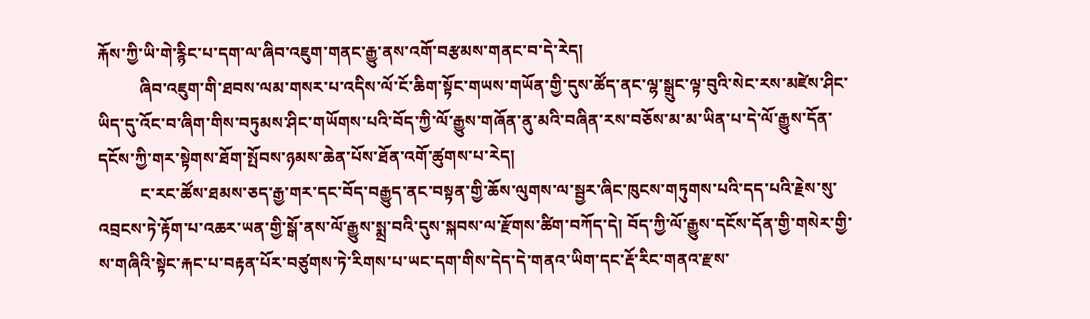རྐོས་ཀྱི་ཡི་གེ་རྙིང་པ་དག་ལ་ཞིབ་འཇུག་གནང་རྒྱུ་ནས་འགོ་བརྩམས་གནང་བ་དེ་རེད།
          ཞིབ་འཇུག་གི་ཐབས་ལམ་གསར་པ་འདིས་ལོ་ངོ་ཆིག་སྟོང་གཡས་གཡོན་གྱི་དུས་ཚོད་ནང་ལྷ་སྒྲུང་ལྟ་བུའི་སེང་རས་མཛེས་ཤིང་ཡིད་དུ་འོང་བ་ཞིག་གིས་བཏུམས་ཤིང་གཡོགས་པའི་བོད་ཀྱི་ལོ་རྒྱུས་གཞོན་ནུ་མའི་བཞིན་རས་བཅོས་མ་མ་ཡིན་པ་དེ་ལོ་རྒྱུས་དོན་དངོས་ཀྱི་གར་སྟེགས་ཐོག་སྤོབས་ཉམས་ཆེན་པོས་ཐོན་འགོ་ཚུགས་པ་རེད།
          ང་རང་ཚོས་ཐམས་ཅད་རྒྱ་གར་དང་བོད་བརྒྱུད་ནང་བསྟན་གྱི་ཆོས་ལུགས་ལ་སྦྱར་ཞིང་ཁུངས་གཏུགས་པའི་དད་པའི་རྗེས་སུ་འབྲངས་ཏེ་རྟོག་པ་འཆར་ཡན་གྱི་སྒོ་ནས་ལོ་རྒྱུས་སྨྲ་བའི་དུས་སྐབས་ལ་རྫོགས་ཚིག་བཀོད་དེ། བོད་ཀྱི་ལོ་རྒྱུས་དངོས་དོན་གྱི་གསེར་གྱི་ས་གཞིའི་སྟེང་རྐང་པ་བརྟན་པོར་བཙུགས་ཏེ་རིགས་པ་ཡང་དག་གིས་དེད་དེ་གནའ་ཡིག་དང་རྡོ་རིང་གནའ་རྫས་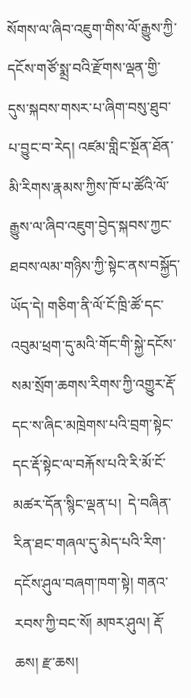སོགས་ལ་ཞིབ་འཇུག་གིས་ལོ་རྒྱུས་ཀྱི་དངོས་གཙོ་སྨྲ་བའི་རྫོགས་ལྡན་གྱི་དུས་སྐབས་གསར་པ་ཞིག་བསུ་ཐུབ་པ་བྱུང་བ་རེད། འཛམ་གླིང་སྔོན་ཐོན་མི་རིགས་རྣམས་ཀྱིས་ཁོ་པ་ཚོའི་ལོ་རྒྱུས་ལ་ཞིབ་འཇུག་བྱེད་སྐབས་ཀྱང་ཐབས་ལམ་གཉིས་ཀྱི་སྟེང་ནས་བསྐྱོད་ཡོད་དེ། གཅིག་ནི་ལོ་ངོ་ཁྲི་ཚོ་དང་འབུམ་ཕྲག་དུ་མའི་གོང་གི་སྐྱེ་དངོས་སམ་སྲོག་ཆགས་རིགས་ཀྱི་འགྱུར་རྡོ་དང་ས་ཞིང་མཁྲེགས་པའི་བྲག་སྟེང་དང་རྡོ་སྟེང་ལ་བརྐོས་པའི་རི་མོ་ངོ་མཚར་དོན་སྙིང་ལྡན་པ།  དེ་བཞིན་རིན་ཐང་གཞལ་དུ་མེད་པའི་རིག་དངོས་ཤུལ་བཞག་ཁག་སྟེ། གནའ་རབས་ཀྱི་བང་སོ། མཁར་ཤུལ། རྡོ་ཆས། རྫ་ཆས།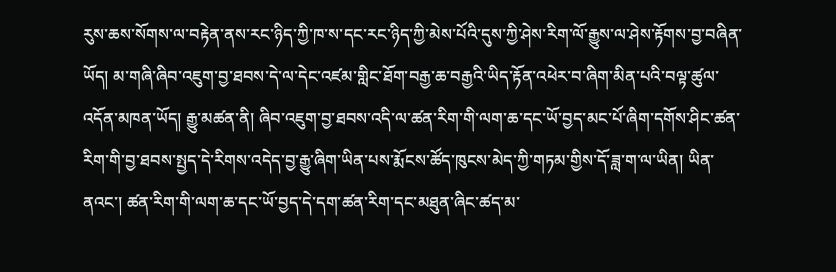རུས་ཆས་སོགས་ལ་བརྟེན་ནས་རང་ཉིད་ཀྱི་ཁ་ས་དང་རང་ཉིད་ཀྱི་མེས་པོའི་དུས་ཀྱི་ཤེས་རིག་ལོ་རྒྱུས་ལ་ཤེས་རྟོགས་བྱ་བཞིན་ཡོད། མ་གཞི་ཞིབ་འཇུག་བྱ་ཐབས་དེ་ལ་དེང་འཛམ་གླིང་ཐོག་བརྒྱ་ཆ་བརྒྱའི་ཡིད་རྟོན་འཕེར་བ་ཞིག་མིན་པའི་བལྟ་ཚུལ་འདོན་མཁན་ཡོད། རྒྱུ་མཚན་ནི། ཞིབ་འཇུག་བྱ་ཐབས་འདི་ལ་ཚན་རིག་གི་ལག་ཆ་དང་ཡོ་བྱད་མང་པོ་ཞིག་དགོས་ཤིང་ཚན་རིག་གི་བྱ་ཐབས་སྤྱད་དེ་རིགས་འདེད་བྱ་རྒྱུ་ཞིག་ཡིན་པས་རྨོངས་ཚོད་ཁུངས་མེད་ཀྱི་གཏམ་གྱིས་དོ་ཟླ་ག་ལ་ཡིན། ཡིན་ནའང་། ཚན་རིག་གི་ལག་ཆ་དང་ཡོ་བྱད་དེ་དག་ཚན་རིག་དང་མཐུན་ཞིང་ཚད་མ་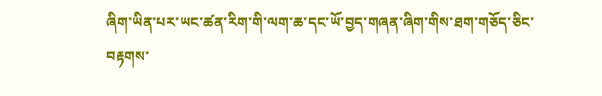ཞིག་ཡིན་པར་ཡང་ཚན་རིག་གི་ལག་ཆ་དང་ཡོ་བྱད་གཞན་ཞིག་གིས་ཐག་གཅོད་ཅིང་བརྟགས་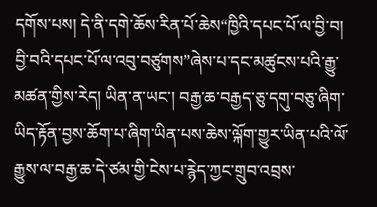དགོས་པས། དེ་ནི་དགེ་ཆོས་རིན་པོ་ཆེས“ཁྱིའི་དཔང་པོ་ལ་བྱི་བ། བྱི་བའི་དཔང་པོ་ལ་འབུ་བཙུགས”ཞེས་པ་དང་མཚུངས་པའི་རྒྱུ་མཚན་གྱིས་རེད། ཡིན་ན་ཡང་། བརྒྱ་ཆ་བརྒྱད་ཅུ་དགུ་བཅུ་ཞིག་ཡིད་རྟོན་བྱས་ཆོག་པ་ཞིག་ཡིན་པས་ཆེས་ལྐོག་གྱུར་ཡིན་པའི་ལོ་རྒྱུས་ལ་བརྒྱ་ཆ་དེ་ཙམ་གྱི་ངེས་པ་རྙེད་ཀྱང་གྲུབ་འབྲས་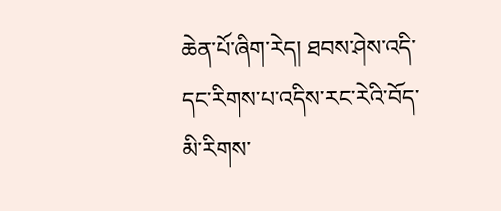ཆེན་པོ་ཞིག་རེད། ཐབས་ཤེས་འདི་དང་རིགས་པ་འདིས་རང་རེའི་བོད་མི་རིགས་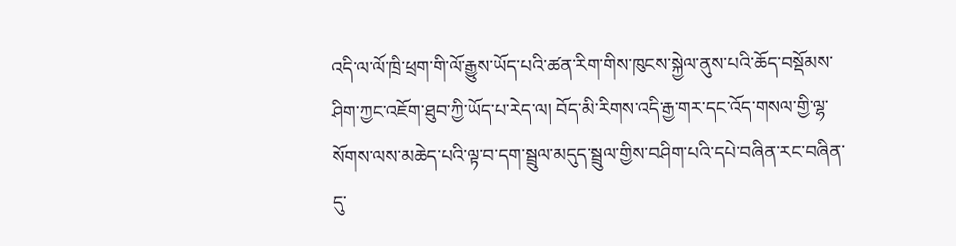འདི་ལ་ལོ་ཁྲི་ཕྲག་གི་ལོ་རྒྱུས་ཡོད་པའི་ཚན་རིག་གིས་ཁུངས་སྐྱེལ་ནུས་པའི་ཆོད་བསྡོམས་ཤིག་ཀྱང་འཇོག་ཐུབ་ཀྱི་ཡོད་པ་རེད་ལ། བོད་མི་རིགས་འདི་རྒྱ་གར་དང་འོད་གསལ་གྱི་ལྷ་སོགས་ལས་མཆེད་པའི་ལྟ་བ་དག་སྦྲུལ་མདུད་སྦྲུལ་གྱིས་བཤིག་པའི་དཔེ་བཞིན་རང་བཞིན་དུ་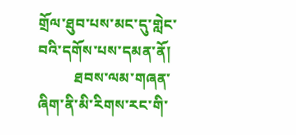གྲོལ་ཐུབ་པས་མང་དུ་གླེང་བའི་དགོས་པས་དམན་ནོ།
          ཐབས་ལམ་གཞན་ཞིག་ནི་མི་རིགས་རང་གི་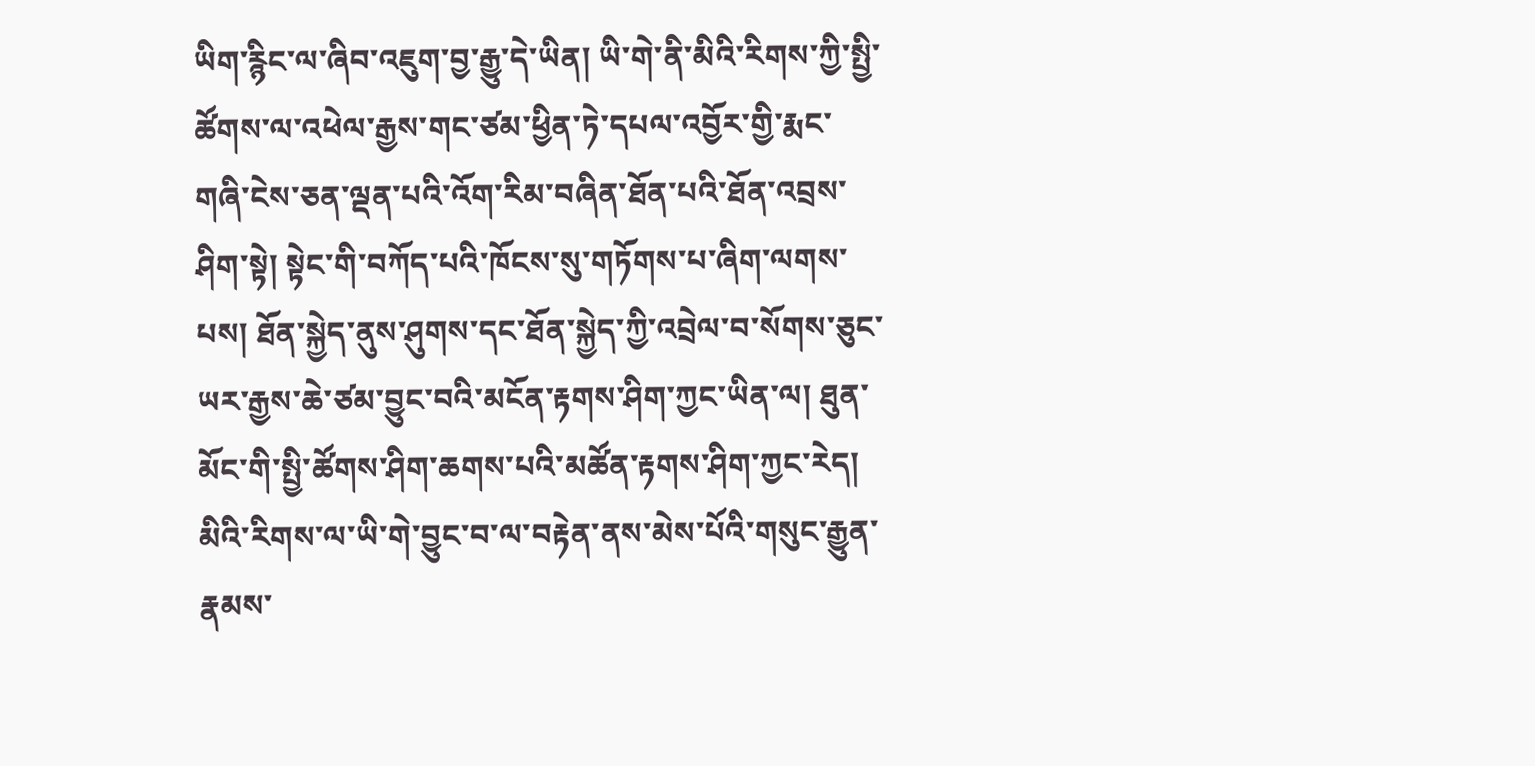ཡིག་རྙིང་ལ་ཞིབ་འཇུག་བྱ་རྒྱུ་དེ་ཡིན། ཡི་གེ་ནི་མིའི་རིགས་ཀྱི་སྤྱི་ཚོགས་ལ་འཕེལ་རྒྱས་གང་ཙམ་ཕྱིན་ཏེ་དཔལ་འབྱོར་གྱི་རྨང་གཞི་ངེས་ཅན་ལྡན་པའི་འོག་རིམ་བཞིན་ཐོན་པའི་ཐོན་འབྲས་ཤིག་སྟེ། སྟེང་གི་བཀོད་པའི་ཁོངས་སུ་གཏོགས་པ་ཞིག་ལགས་པས། ཐོན་སྐྱེད་ནུས་ཤུགས་དང་ཐོན་སྐྱེད་ཀྱི་འབྲེལ་བ་སོགས་ཅུང་ཡར་རྒྱས་ཆེ་ཙམ་བྱུང་བའི་མངོན་རྟགས་ཤིག་ཀྱང་ཡིན་ལ། ཐུན་མོང་གི་སྤྱི་ཚོགས་ཤིག་ཆགས་པའི་མཚོན་རྟགས་ཤིག་ཀྱང་རེད། མིའི་རིགས་ལ་ཡི་གེ་བྱུང་བ་ལ་བརྟེན་ནས་མེས་པོའི་གསུང་རྒྱུན་རྣམས་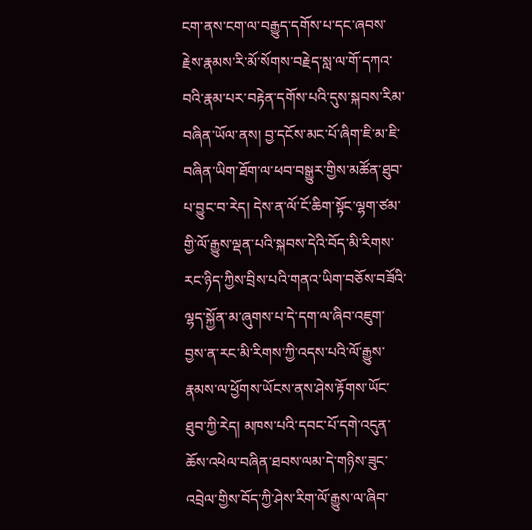ངག་ནས་ངག་ལ་བརྒྱུད་དགོས་པ་དང་ཞབས་རྗེས་རྣམས་རི་མོ་སོགས་བརྗེད་སླ་ལ་གོ་དཀའ་བའི་རྣམ་པར་བརྟེན་དགོས་པའི་དུས་སྐབས་རིམ་བཞིན་ཡོལ་ནས། བྱ་དངོས་མང་པོ་ཞིག་ཇི་མ་ཇི་བཞིན་ཡིག་ཐོག་ལ་ཕབ་བསྒྱུར་གྱིས་མཚོན་ཐུབ་པ་བྱུང་བ་རེད། དེས་ན་ལོ་ངོ་ཆིག་སྟོང་ལྷག་ཙམ་གྱི་ལོ་རྒྱུས་ལྡན་པའི་སྐབས་དེའི་བོད་མི་རིགས་རང་ཉིད་ཀྱིས་བྲིས་པའི་གནའ་ཡིག་བཅོས་བཟོའི་ལྷད་སྐྱོན་མ་ཞུགས་པ་དེ་དག་ལ་ཞིབ་འཇུག་བྱས་ན་རང་མི་རིགས་ཀྱི་འདས་པའི་ལོ་རྒྱུས་རྣམས་ལ་ཕྱོགས་ཡོངས་ནས་ཤེས་རྟོགས་ཡོང་ཐུབ་ཀྱི་རེད། མཁས་པའི་དབང་པོ་དགེ་འདུན་ཆོས་འཕེལ་བཞིན་ཐབས་ལམ་དེ་གཉིས་ཟུང་འབྲེལ་གྱིས་བོད་ཀྱི་ཤེས་རིག་ལོ་རྒྱུས་ལ་ཞིབ་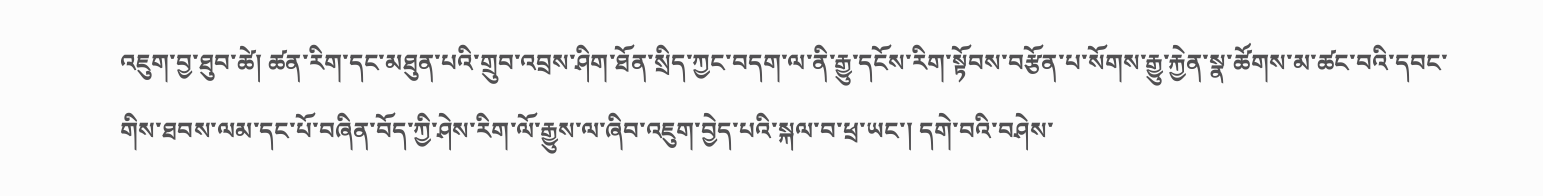འཇུག་བྱ་ཐུབ་ཚེ། ཚན་རིག་དང་མཐུན་པའི་གྲུབ་འབྲས་ཤིག་ཐོན་སྲིད་ཀྱང་བདག་ལ་ནི་རྒྱུ་དངོས་རིག་སྟོབས་བརྩོན་པ་སོགས་རྒྱུ་རྐྱེན་སྣ་ཚོགས་མ་ཚང་བའི་དབང་གིས་ཐབས་ལམ་དང་པོ་བཞིན་བོད་ཀྱི་ཤེས་རིག་ལོ་རྒྱུས་ལ་ཞིབ་འཇུག་བྱེད་པའི་སྐལ་བ་ཕྲ་ཡང་། དགེ་བའི་བཤེས་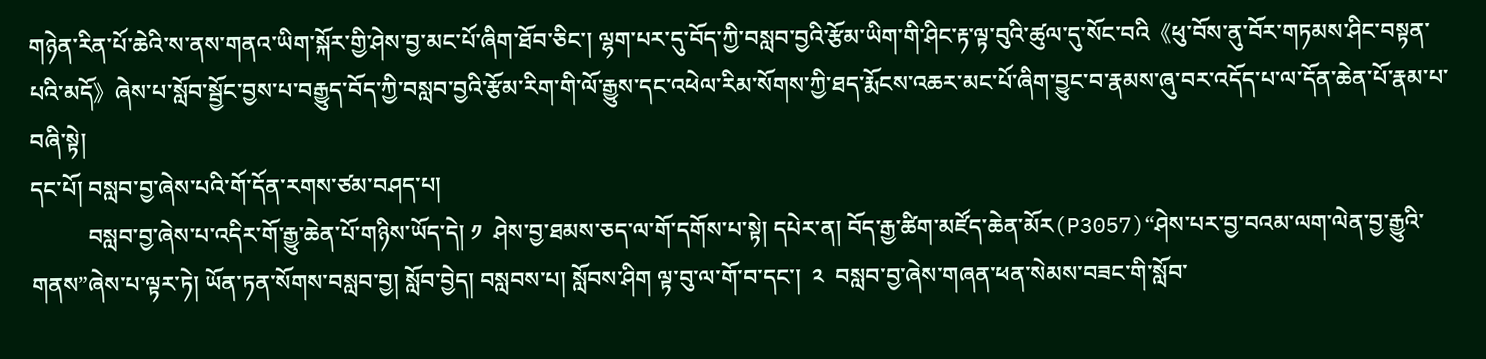གཉེན་རིན་པོ་ཆེའི་ས་ནས་གནའ་ཡིག་སྐོར་གྱི་ཤེས་བྱ་མང་པོ་ཞིག་ཐོབ་ཅིང་། ལྷག་པར་དུ་བོད་ཀྱི་བསླབ་བྱའི་རྩོམ་ཡིག་གི་ཤིང་རྟ་ལྟ་བུའི་ཚུལ་དུ་སོང་བའི《ཕུ་བོས་ནུ་བོར་གཏམས་ཤིང་བསྟན་པའི་མདོ》ཞེས་པ་སློབ་སྦྱོང་བྱས་པ་བརྒྱུད་བོད་ཀྱི་བསླབ་བྱའི་རྩོམ་རིག་གི་ལོ་རྒྱུས་དང་འཕེལ་རིམ་སོགས་ཀྱི་ཐད་རྨོངས་འཆར་མང་པོ་ཞིག་བྱུང་བ་རྣམས་ཞུ་བར་འདོད་པ་ལ་དོན་ཆེན་པོ་རྣམ་པ་བཞི་སྟེ།
དང་པོ། བསླབ་བྱ་ཞེས་པའི་གོ་དོན་རགས་ཙམ་བཤད་པ།
          བསླབ་བྱ་ཞེས་པ་འདིར་གོ་རྒྱུ་ཆེན་པོ་གཉིས་ཡོད་དེ། ༡  ཤེས་བྱ་ཐམས་ཅད་ལ་གོ་དགོས་པ་སྟེ། དཔེར་ན། བོད་རྒྱ་ཚིག་མཛོད་ཆེན་མོར(P3057)“ཤེས་པར་བྱ་བའམ་ལག་ལེན་བྱ་རྒྱུའི་གནས”ཞེས་པ་ལྟར་ཏེ། ཡོན་ཏན་སོགས་བསླབ་བྱ། སློབ་བྱེད། བསླབས་པ། སློབས་ཤིག ལྟ་བུ་ལ་གོ་བ་དང་།  ༢  བསླབ་བྱ་ཞེས་གཞན་ཕན་སེམས་བཟང་གི་སློབ་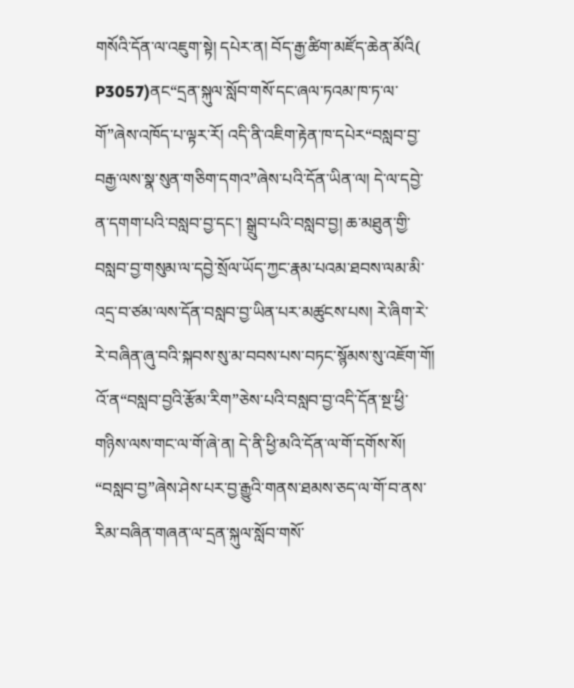གསོའི་དོན་ལ་འཇུག་སྟེ། དཔེར་ན། བོད་རྒྱ་ཚིག་མཛོད་ཆེན་མོའི( P3057)ནང“དྲན་སྐུལ་སློབ་གསོ་དང་ཞལ་ཏའམ་ཁ་ཏ་ལ་གོ”ཞེས་འཁོད་པ་ལྟར་རོ། འདི་ནི་འཇིག་རྟེན་ཁ་དཔེར“བསླབ་བྱ་བརྒྱ་ལས་སྣ་སུན་གཅིག་དགའ”ཞེས་པའི་དོན་ཡིན་ལ། དེ་ལ་དབྱེ་ན་དགག་པའི་བསླབ་བྱ་དང་། སྒྲུབ་པའི་བསླབ་བྱ། ཆ་མཐུན་གྱི་བསླབ་བྱ་གསུམ་ལ་དབྱེ་སྲོལ་ཡོད་ཀྱང་རྣམ་པའམ་ཐབས་ལམ་མི་འདྲ་བ་ཙམ་ལས་དོན་བསླབ་བྱ་ཡིན་པར་མཚུངས་པས། རེ་ཞིག་རེ་རེ་བཞིན་ཞུ་བའི་སྐབས་སུ་མ་བབས་པས་བཏང་སྙོམས་སུ་འཇོག་གོ། འོ་ན“བསླབ་བྱའི་རྩོམ་རིག”ཅེས་པའི་བསླབ་བྱ་འདི་དོན་སྔ་ཕྱི་གཉིས་ལས་གང་ལ་གོ་ཞེ་ན། དེ་ནི་ཕྱི་མའི་དོན་ལ་གོ་དགོས་སོ། “བསླབ་བྱ”ཞེས་ཤེས་པར་བྱ་རྒྱུའི་གནས་ཐམས་ཅད་ལ་གོ་བ་ནས་རིམ་བཞིན་གཞན་ལ་དྲན་སྐུལ་སློབ་གསོ་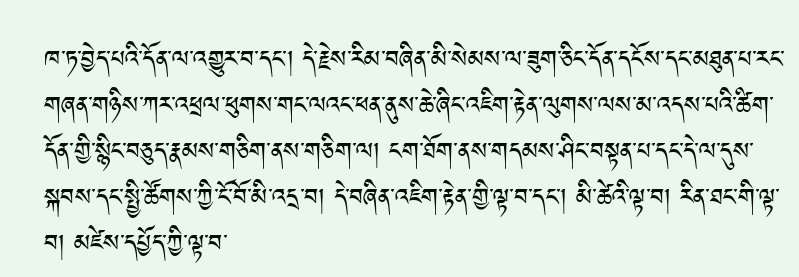ཁ་ཏ་བྱེད་པའི་དོན་ལ་འགྱུར་བ་དང་། དེ་རྗེས་རིམ་བཞིན་མི་སེམས་ལ་ཟུག་ཅིང་དོན་དངོས་དང་མཐུན་པ་རང་གཞན་གཉིས་ཀར་འཕྲལ་ཕུགས་གང་ལའང་ཕན་ནུས་ཆེ་ཞིང་འཇིག་རྟེན་ལུགས་ལས་མ་འདས་པའི་ཚིག་དོན་གྱི་སྙིང་བཅུད་རྣམས་གཅིག་ནས་གཅིག་ལ། ངག་ཐོག་ནས་གདམས་ཤིང་བསྟན་པ་དང་དེ་ལ་དུས་སྐབས་དང་སྤྱི་ཚོགས་ཀྱི་ངོ་བོ་མི་འདྲ་བ། དེ་བཞིན་འཇིག་རྟེན་གྱི་ལྟ་བ་དང་། མི་ཚེའི་ལྟ་བ། རིན་ཐང་གི་ལྟ་བ། མཛེས་དཔྱོད་ཀྱི་ལྟ་བ་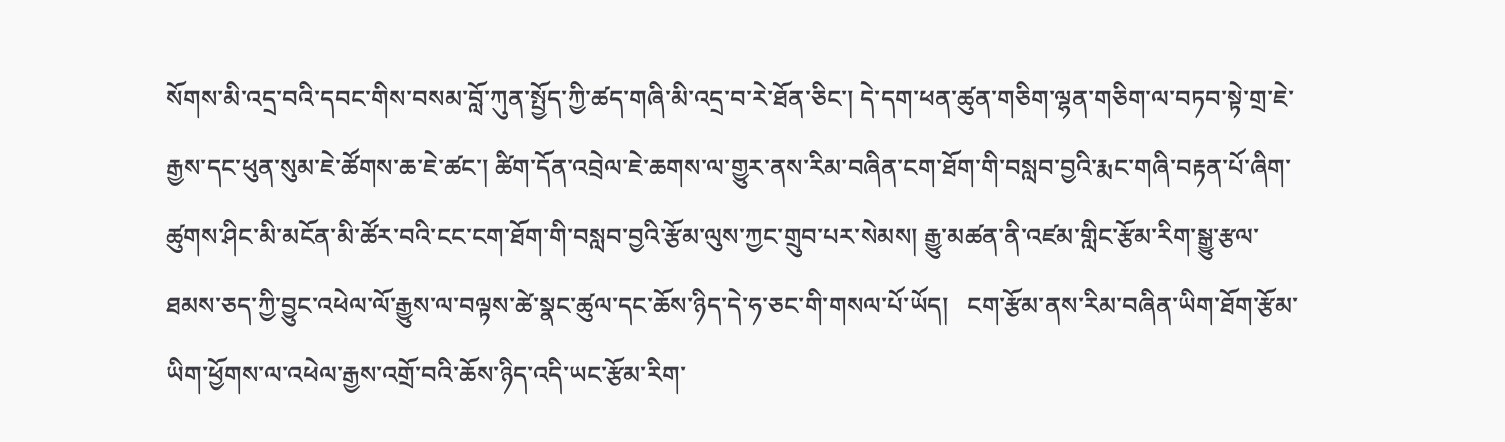སོགས་མི་འདྲ་བའི་དབང་གིས་བསམ་བློ་ཀུན་སྤྱོད་ཀྱི་ཚད་གཞི་མི་འདྲ་བ་རེ་ཐོན་ཅིང་། དེ་དག་ཕན་ཚུན་གཅིག་ལྷན་གཅིག་ལ་བཏབ་སྟེ་གྲ་ཇེ་རྒྱས་དང་ཕུན་སུམ་ཇེ་ཚོགས་ཆ་ཇེ་ཚང་། ཚིག་དོན་འབྲེལ་ཇེ་ཆགས་ལ་གྱུར་ནས་རིམ་བཞིན་ངག་ཐོག་གི་བསླབ་བྱའི་རྨང་གཞི་བརྟན་པོ་ཞིག་ཚུགས་ཤིང་མི་མངོན་མི་ཚོར་བའི་ངང་ངག་ཐོག་གི་བསླབ་བྱའི་རྩོམ་ལུས་ཀྱང་གྲུབ་པར་སེམས། རྒྱུ་མཚན་ནི་འཛམ་གླིང་རྩོམ་རིག་སྒྱུ་རྩལ་ཐམས་ཅད་ཀྱི་བྱུང་འཕེལ་ལོ་རྒྱུས་ལ་བལྟས་ཚེ་སྣང་ཚུལ་དང་ཆོས་ཉིད་དེ་ཧ་ཅང་གི་གསལ་པོ་ཡོད།   ངག་རྩོམ་ནས་རིམ་བཞིན་ཡིག་ཐོག་རྩོམ་ཡིག་ཕྱོགས་ལ་འཕེལ་རྒྱས་འགྲོ་བའི་ཆོས་ཉིད་འདི་ཡང་རྩོམ་རིག་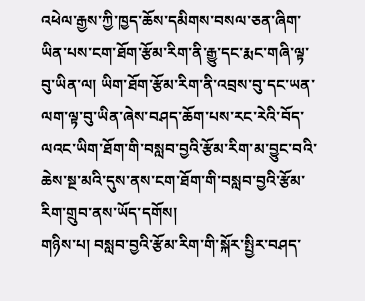འཕེལ་རྒྱས་ཀྱི་ཁྱད་ཆོས་དམིགས་བསལ་ཅན་ཞིག་ཡིན་པས་ངག་ཐོག་རྩོམ་རིག་ནི་རྒྱུ་དང་རྨང་གཞི་ལྟ་བུ་ཡིན་ལ། ཡིག་ཐོག་རྩོམ་རིག་ནི་འབྲས་བུ་དང་ཡན་ལག་ལྟ་བུ་ཡིན་ཞེས་བཤད་ཆོག་པས་རང་རེའི་བོད་ལའང་ཡིག་ཐོག་གི་བསླབ་བྱའི་རྩོམ་རིག་མ་བྱུང་བའི་ཆེས་སྔ་མའི་དུས་ནས་ངག་ཐོག་གི་བསླབ་བྱའི་རྩོམ་རིག་གྲུབ་ནས་ཡོད་དགོས།
གཉིས་པ། བསླབ་བྱའི་རྩོམ་རིག་གི་སྐོར་སྤྱིར་བཤད་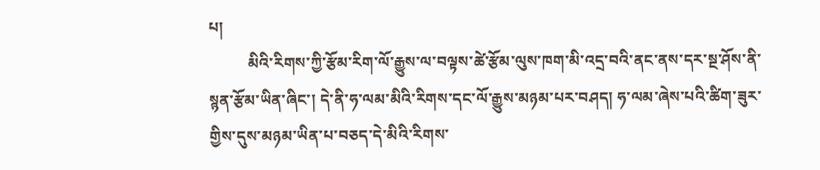པ།
          མིའི་རིགས་ཀྱི་རྩོམ་རིག་ལོ་རྒྱུས་ལ་བལྟས་ཚེ་རྩོམ་ལུས་ཁག་མི་འདྲ་བའི་ནང་ནས་དར་སྔ་ཤོས་ནི་སྙན་རྩོམ་ཡིན་ཞིང་། དེ་ནི་ཧ་ལམ་མིའི་རིགས་དང་ལོ་རྒྱུས་མཉམ་པར་བཤད། ཧ་ལམ་ཞེས་པའི་ཚིག་ཟུར་གྱིས་དུས་མཉམ་ཡིན་པ་བཅད་དེ་མིའི་རིགས་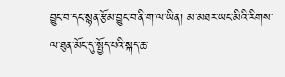བྱུང་བ་དང་སྙན་རྩོམ་བྱུང་བ་ནི་ག་ལ་ཡིན། མ་མཐར་ཡང་མིའི་རིགས་ལ་ཐུན་མོང་དུ་སྤྱོད་པའི་སྐད་ཆ་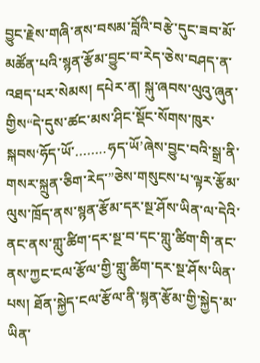བྱུང་རྗེས་གཞི་ནས་བསམ་བློའི་བརྩེ་དུང་ཟབ་མོ་མཚོན་པའི་སྙན་རྩོམ་བྱུང་བ་རེད་ཅེས་བཤད་ན་འཐད་པར་སེམས། དཔེར་ན། སྐུ་ཞབས་ལུའུ་ཞུན་གྱིས“དེ་དུས་ཚང་མས་ཤིང་སྡོང་སོགས་ཁུར་སྐབས‘ཧོད་ཡོ་……..ཧད་ཡོ’ཞེས་བྱུང་བའི་སྒྲ་ནི་གསར་སྐྲུན་ཅིག་རེད་”ཅེས་གསུངས་པ་ལྟར་རྩོམ་ལུས་ཁྲོད་ནས་སྙན་རྩོམ་དར་སྔ་ཤོས་ཡིན་ལ་དེའི་ནང་ནས་གླུ་ཚིག་དར་སྔ་བ་དང་གླུ་ཚིག་གི་ནང་ནས་ཀྱང་ངལ་རྩོལ་གྱི་གླུ་ཚིག་དར་སྔ་ཤོས་ཡིན་པས། ཐོན་སྐྱེད་ངལ་རྩོལ་ནི་སྙན་རྩོམ་གྱི་སྐྱེད་མ་ཡིན་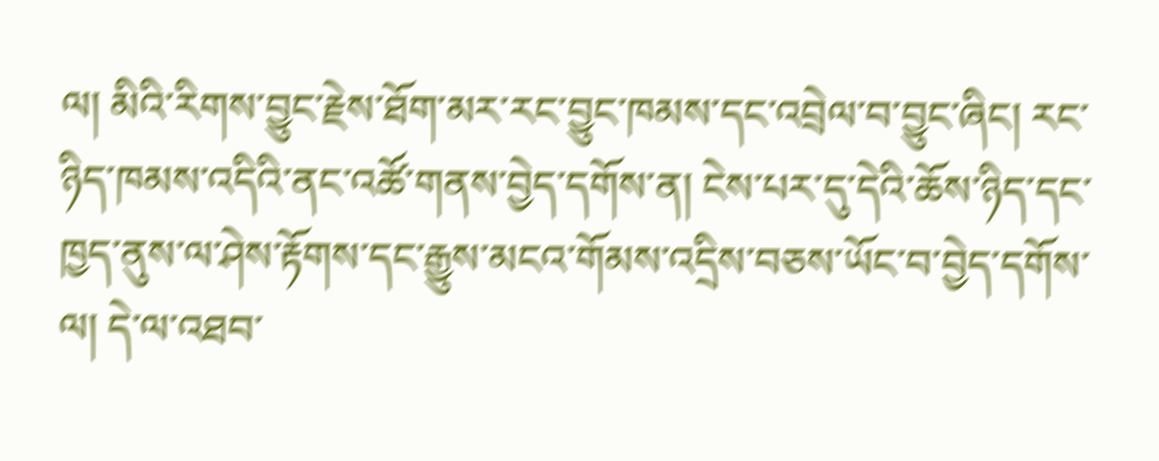ལ། མིའི་རིགས་བྱུང་རྗེས་ཐོག་མར་རང་བྱུང་ཁམས་དང་འབྲེལ་བ་བྱུང་ཞིང། རང་ཉིད་ཁམས་འདིའི་ནང་འཚོ་གནས་བྱེད་དགོས་ན། ངེས་པར་དུ་དེའི་ཆོས་ཉིད་དང་ཁྱད་ནུས་ལ་ཤེས་རྟོགས་དང་རྒྱུས་མངའ་གོམས་འདྲིས་བཅས་ཡོང་བ་བྱེད་དགོས་ལ། དེ་ལ་འཐབ་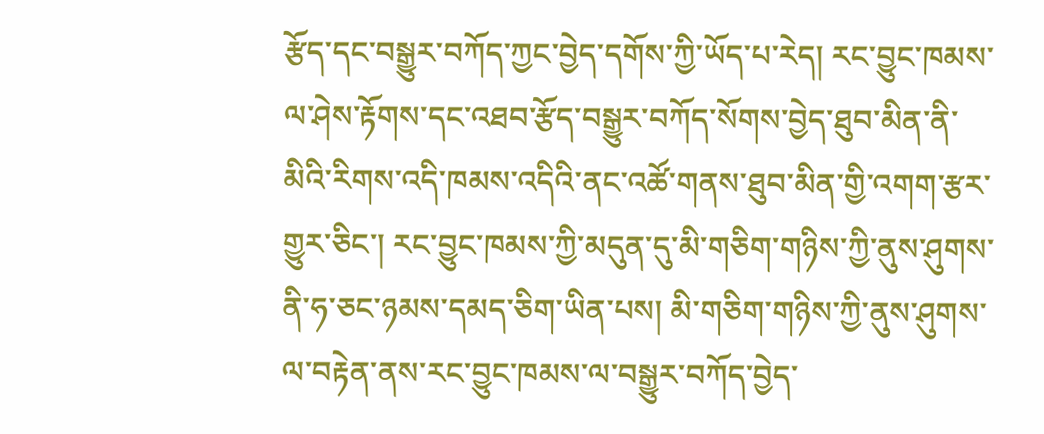རྩོད་དང་བསྒྱུར་བཀོད་ཀྱང་བྱེད་དགོས་ཀྱི་ཡོད་པ་རེད། རང་བྱུང་ཁམས་ལ་ཤེས་རྟོགས་དང་འཐབ་རྩོད་བསྒྱུར་བཀོད་སོགས་བྱེད་ཐུབ་མིན་ནི་མིའི་རིགས་འདི་ཁམས་འདིའི་ནང་འཚོ་གནས་ཐུབ་མིན་གྱི་འགག་རྩར་གྱུར་ཅིང་། རང་བྱུང་ཁམས་ཀྱི་མདུན་དུ་མི་གཅིག་གཉིས་ཀྱི་ནུས་ཤུགས་ནི་ཧ་ཅང་ཉམས་དམད་ཅིག་ཡིན་པས། མི་གཅིག་གཉིས་ཀྱི་ནུས་ཤུགས་ལ་བརྟེན་ནས་རང་བྱུང་ཁམས་ལ་བསྒྱུར་བཀོད་བྱེད་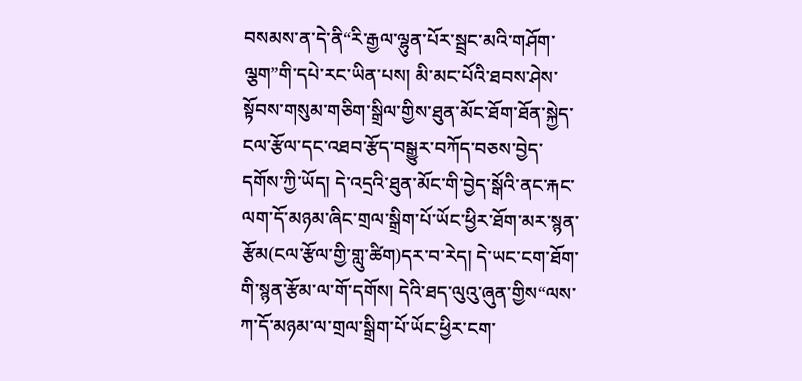བསམས་ན་དེ་ནི“རི་རྒྱལ་ལྷུན་པོར་སྦྲང་མའི་གཤོག་ལྕག”གི་དཔེ་རང་ཡིན་པས། མི་མང་པོའི་ཐབས་ཤེས་སྟོབས་གསུམ་གཅིག་སྒྲིལ་གྱིས་ཐུན་མོང་ཐོག་ཐོན་སྐྱེད་ངལ་རྩོལ་དང་འཐབ་རྩོད་བསྒྱུར་བཀོད་བཅས་བྱེད་དགོས་ཀྱི་ཡོད། དེ་འདྲའི་ཐུན་མོང་གི་བྱེད་སྒོའི་ནང་རྐང་ལག་དོ་མཉམ་ཞིང་གྲལ་སྒྲིག་པོ་ཡོང་ཕྱིར་ཐོག་མར་སྙན་རྩོམ(ངལ་རྩོལ་གྱི་གླུ་ཚིག)དར་བ་རེད། དེ་ཡང་ངག་ཐོག་གི་སྙན་རྩོམ་ལ་གོ་དགོས། དེའི་ཐད་ལུའུ་ཞུན་གྱིས“ལས་ཀ་དོ་མཉམ་ལ་གྲལ་སྒྲིག་པོ་ཡོང་ཕྱིར་ངག་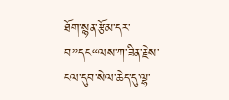ཐོག་སྙན་རྩོམ་དར་བ”དང“ལས་ཀ་ཟིན་རྗེས་ངལ་དུབ་སེལ་ཆེད་དུ་ལྷ་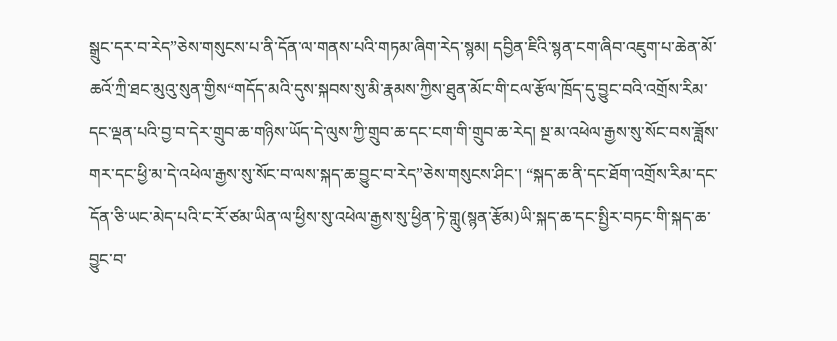སྒྲུང་དར་བ་རེད”ཅེས་གསུངས་པ་ནི་དོན་ལ་གནས་པའི་གཏམ་ཞིག་རེད་སྙམ། དབྱིན་ཇིའི་སྙན་ངག་ཞིབ་འཇུག་པ་ཆེན་མོ་ཆའོ་ཀྲི་ཐང་མུའུ་སུན་གྱིས“གདོད་མའི་དུས་སྐབས་སུ་མི་རྣམས་ཀྱིས་ཐུན་མོང་གི་ངལ་རྩོལ་ཁྲོད་དུ་བྱུང་བའི་འགྲོས་རིམ་དང་ལྡན་པའི་བྱ་བ་དེར་གྲུབ་ཆ་གཉིས་ཡོད་དེ་ལུས་ཀྱི་གྲུབ་ཆ་དང་ངག་གི་གྲུབ་ཆ་རེད། སྔ་མ་འཕེལ་རྒྱས་སུ་སོང་བས་ཟློས་གར་དང་ཕྱི་མ་དེ་འཕེལ་རྒྱས་སུ་སོང་བ་ལས་སྐད་ཆ་བྱུང་བ་རེད”ཅེས་གསུངས་ཤིང་། “སྐད་ཆ་ནི་དང་ཐོག་འགྲོས་རིམ་དང་དོན་ཅི་ཡང་མེད་པའི་ང་རོ་ཙམ་ཡིན་ལ་ཕྱིས་སུ་འཕེལ་རྒྱས་སུ་ཕྱིན་ཏེ་གླུ(སྙན་རྩོམ)ཡི་སྐད་ཆ་དང་སྤྱིར་བཏང་གི་སྐད་ཆ་བྱུང་བ་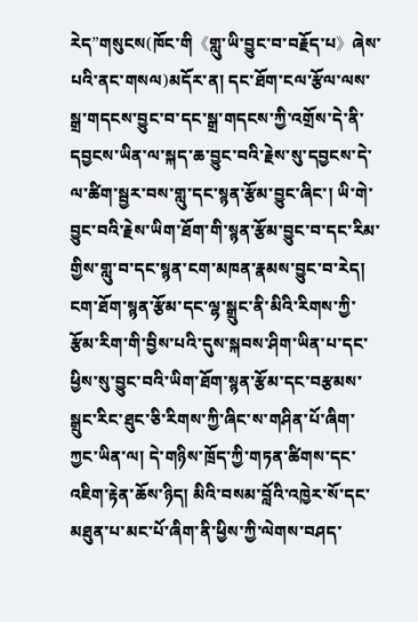རེད”གསུངས(ཁོང་གི《གླུ་ཡི་བྱུང་བ་བརྗོད་པ》ཞེས་པའི་ནང་གསལ)མདོར་ན། དང་ཐོག་ངལ་རྩོལ་ལས་སྒྲ་གདངས་བྱུང་བ་དང་སྒྲ་གདངས་ཀྱི་འགྲོས་དེ་ནི་དབྱངས་ཡིན་ལ་སྐད་ཆ་བྱུང་བའི་རྗེས་སུ་དབྱངས་དེ་ལ་ཚིག་སྦྱར་བས་གླུ་དང་སྙན་རྩོམ་བྱུང་ཞིང་། ཡི་གེ་བྱུང་བའི་རྗེས་ཡིག་ཐོག་གི་སྙན་རྩོམ་བྱུང་བ་དང་རིམ་གྱིས་གླུ་བ་དང་སྙན་ངག་མཁན་རྣམས་བྱུང་བ་རེད། ངག་ཐོག་སྙན་རྩོམ་དང་ལྷ་སྒྲུང་ནི་མིའི་རིགས་ཀྱི་རྩོམ་རིག་གི་བྱིས་པའི་དུས་སྐབས་ཤིག་ཡིན་པ་དང་ཕྱིས་སུ་བྱུང་བའི་ཡིག་ཐོག་སྙན་རྩོམ་དང་བརྩམས་སྒྲུང་རིང་ཐུང་ཅི་རིགས་ཀྱི་ཞིང་ས་གཤིན་པོ་ཞིག་ཀྱང་ཡིན་ལ། དེ་གཉིས་ཁྲོད་ཀྱི་གཏན་ཚིགས་དང་འཇིག་རྟེན་ཆོས་ཉིད། མིའི་བསམ་བློའི་འཁྱེར་སོ་དང་མཐུན་པ་མང་པོ་ཞིག་ནི་ཕྱིས་ཀྱི་ལེགས་བཤད་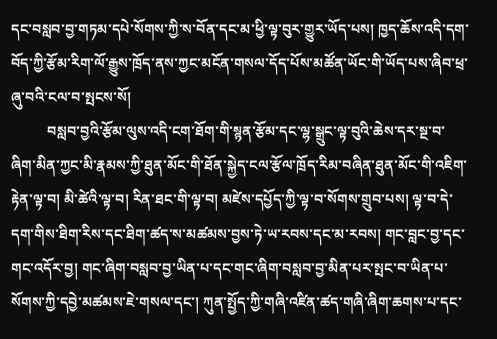དང་བསླབ་བྱ་གཏམ་དཔེ་སོགས་ཀྱི་ས་བོན་དང་མ་ཕྱི་ལྟ་བུར་གྱུར་ཡོད་པས། ཁྱད་ཆོས་འདི་དག་བོད་ཀྱི་རྩོམ་རིག་ལོ་རྒྱུས་ཁྲོད་ནས་ཀྱང་མངོན་གསལ་དོད་པོས་མཚོན་ཡོང་གི་ཡོད་པས་ཞིབ་ཕྲ་ཞུ་བའི་ངལ་བ་སྤངས་སོ།
          བསླབ་བྱའི་རྩོམ་ལུས་འདི་ངག་ཐོག་གི་སྙན་རྩོམ་དང་ལྷ་སྒྲུང་ལྟ་བུའི་ཆེས་དར་སྔ་བ་ཞིག་མིན་ཀྱང་མི་རྣམས་ཀྱི་ཐུན་མོང་གི་ཐོན་སྐྱེད་ངལ་རྩོལ་ཁྲོད་རིམ་བཞིན་ཐུན་མོང་གི་འཇིག་རྟེན་ལྟ་བ། མི་ཚེའི་ལྟ་བ། རིན་ཐང་གི་ལྟ་བ། མཛེས་དཔྱོད་ཀྱི་ལྟ་བ་སོགས་གྲུབ་པས། ལྟ་བ་དེ་དག་གིས་ཐིག་རིས་དང་ཐིག་ཚད་ས་མཚམས་བྱས་ཏེ་ཡ་རབས་དང་མ་རབས། གང་བླང་བྱ་དང་གང་འདོར་བྱ། གང་ཞིག་བསླབ་བྱ་ཡིན་པ་དང་གང་ཞིག་བསླབ་བྱ་མིན་པར་སྤང་བ་ཡིན་པ་སོགས་ཀྱི་དབྱེ་མཚམས་ཇེ་གསལ་དང་། ཀུན་སྤྱོད་ཀྱི་གཞི་འཛིན་ཚད་གཞི་ཞིག་ཆགས་པ་དང་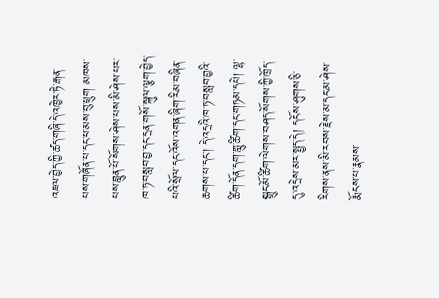འཇལ་བྱེད་ཀྱི་ཚད་གཞི་དེ་འཁྱེར་ཏེ་རྒན་པས་གཞོན་པ་དང་ཕ་མས་བུ་ཕྲུག མཁས་པས་བླུན་པོ་སོགས་ཤེས་པས་མི་ཤེས་པར་ཁ་ཏ་བསླབ་བྱ་དང་དྲན་གསོ་སྐུལ་ལྕག་བྱེད་པའི་སྲོལ་དང་འོས་འགན་ཞིག་རིམ་བཞིན་ཆགས་པ་དང་། དེ་འདྲའི་ཁ་ཏ་བསླབ་བྱའི་ཚིག་དོན་དག་གླུ་ཚིག་དང་གཏམ་དཔེ། ལྷ་སྒྲུང་མོ་ཚིག་ལེགས་བཤད་སོགས་ཀྱི་ཁྲོད་དུ་འདྲེས་མར་སྤྱད་དེ། དངོས་ཤུགས་ཅི་རིགས་ནས་མི་རབས་རྗེས་མ་དང་མ་ཤེས་རྨོངས་པ་རྣམས་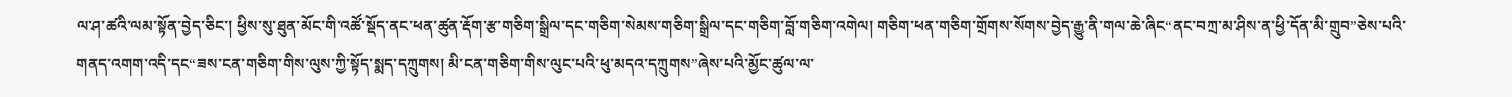ལ་ཤ་ཚའི་ལམ་སྟོན་བྱེད་ཅིང་། ཕྱིས་སུ་ཐུན་མོང་གི་འཚོ་སྡོད་ནང་ཕན་ཚུན་རྡོག་རྩ་གཅིག་སྒྲིལ་དང་གཅིག་སེམས་གཅིག་སྒྲིལ་དང་གཅིག་བློ་གཅིག་འགེལ། གཅིག་ཕན་གཅིག་གྲོགས་སོགས་བྱེད་རྒྱུ་ནི་གལ་ཆེ་ཞིང“ནང་བཀྲ་མ་ཤིས་ན་ཕྱི་དོན་མི་གྲུབ”ཅེས་པའི་གནད་འགག་འདི་དང“ཟས་ངན་གཅིག་གིས་ལུས་ཀྱི་སྟོད་སྨད་དཀྲུགས། མི་ངན་གཅིག་གིས་ལུང་པའི་ཕུ་མདའ་དཀྲུགས”ཞེས་པའི་མྱོང་ཚུལ་ལ་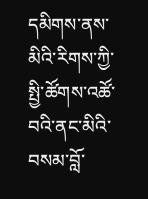དམིགས་ནས་མིའི་རིགས་ཀྱི་སྤྱི་ཚོགས་འཚོ་བའི་ནང་མིའི་བསམ་བློ་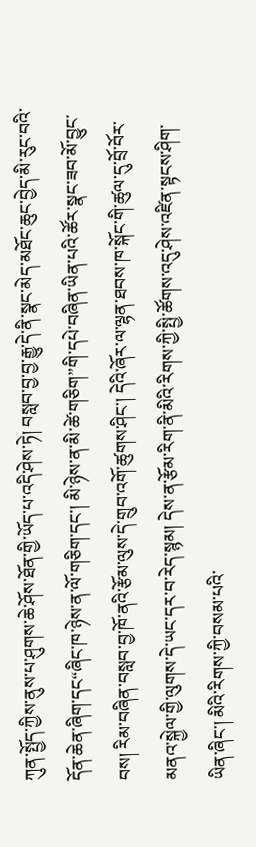ཀུན་སྤྱོད་ཀྱིས་ནུས་པ་ཤུགས་ཆེ་ཤོས་ཐོན་གྱི་ཡོད་པ་འདི་ཤེས་ཏེ། བསླབ་བྱ་བྱ་རྒྱུ་དེ་ནི་སྣང་མེད་མཐོང་ཆུང་བྱེད་མི་རུང་བའི་དོན་ཆེན་ཞིག་དང“ཞིང་ཁ་ཉེས་ན་ལོ་གཅིག་དང་། མི་ཉེས་ན་མི་ཚེ་གཅིག”གི་དཔེ་བཞིན་ཡིན་པའི་ཚོར་སྣང་ཟབ་མོ་བྱུང་བས། རིམ་བཞིན་བསླབ་བྱ་ཁོ་ནའི་རྩོམ་ལུས་དེ་གྲུབ་འགོ་ཚུགས་ཤིང་། དེའི་ཞོར་ལ་ལྷན་ཐབས་ཁ་སྐོང་གི་ཚུལ་དུ་བྲོ་བོར་མནའ་སྐྱེལ་གྱི་ལུགས་དེ་ཡང་དར་བ་རེད་སྙམ། དེས་ན་རྩོམ་རིག་ནི་མིའི་རིགས་ཀྱི་སྤྱི་ཚོགས་འདུ་ཤེས་འཛིན་སྟངས་ཤིག་ཡིན་ཞིང་། མིའི་རིགས་ཀྱི་བསམ་པའི་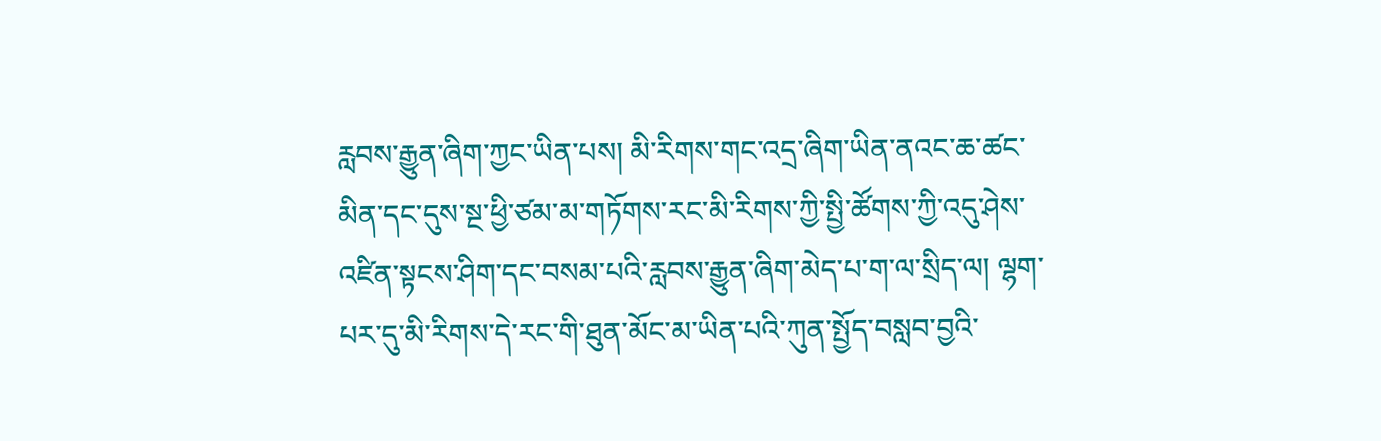རླབས་རྒྱུན་ཞིག་ཀྱང་ཡིན་པས། མི་རིགས་གང་འདྲ་ཞིག་ཡིན་ནའང་ཆ་ཚང་མིན་དང་དུས་སྔ་ཕྱི་ཙམ་མ་གཏོགས་རང་མི་རིགས་ཀྱི་སྤྱི་ཚོགས་ཀྱི་འདུ་ཤེས་འཛིན་སྟངས་ཤིག་དང་བསམ་པའི་རླབས་རྒྱུན་ཞིག་མེད་པ་ག་ལ་སྲིད་ལ། ལྷག་པར་དུ་མི་རིགས་དེ་རང་གི་ཐུན་མོང་མ་ཡིན་པའི་ཀུན་སྤྱོད་བསླབ་བྱའི་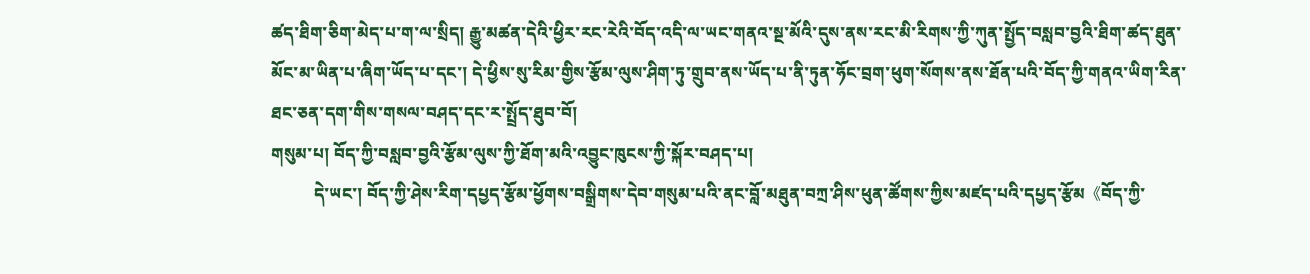ཚད་ཐིག་ཅིག་མེད་པ་ག་ལ་སྲིད། རྒྱུ་མཚན་དེའི་ཕྱིར་རང་རེའི་བོད་འདི་ལ་ཡང་གནའ་སྔ་མོའི་དུས་ནས་རང་མི་རིགས་ཀྱི་ཀུན་སྤྱོད་བསླབ་བྱའི་ཐིག་ཚད་ཐུན་མོང་མ་ཡིན་པ་ཞིག་ཡོད་པ་དང་། དེ་ཕྱིས་སུ་རིམ་གྱིས་རྩོམ་ལུས་ཤིག་ཏུ་གྲུབ་ནས་ཡོད་པ་ནི་ཏུན་ཧོང་བྲག་ཕུག་སོགས་ནས་ཐོན་པའི་བོད་ཀྱི་གནའ་ཡིག་རིན་ཐང་ཅན་དག་གིས་གསལ་བཤད་དང་ར་སྤྲོད་ཐུབ་བོ།
གསུམ་པ། བོད་ཀྱི་བསླབ་བྱའི་རྩོམ་ལུས་ཀྱི་ཐོག་མའི་འབྱུང་ཁུངས་ཀྱི་སྐོར་བཤད་པ།
          དེ་ཡང་། བོད་ཀྱི་ཤེས་རིག་དཔྱད་རྩོམ་ཕྱོགས་བསྒྲིགས་དེབ་གསུམ་པའི་ནང་བློ་མཐུན་བཀྲ་ཤིས་ཕུན་ཚོགས་ཀྱིས་མཛད་པའི་དཔྱད་རྩོམ《བོད་ཀྱི་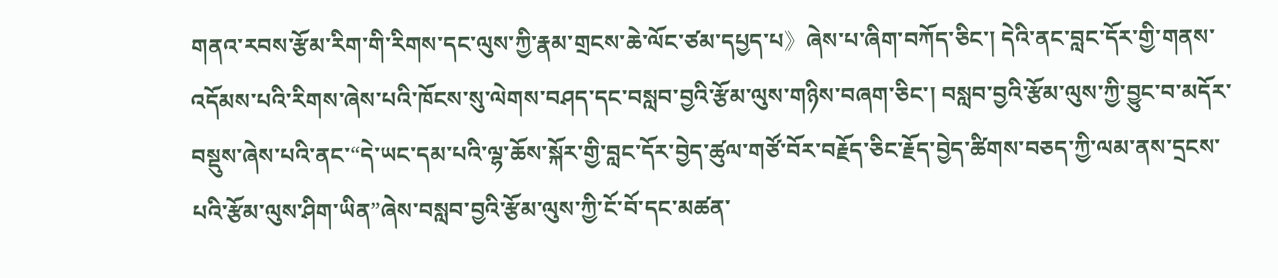གནའ་རབས་རྩོམ་རིག་གི་རིགས་དང་ལུས་ཀྱི་རྣམ་གྲངས་ཆེ་ལོང་ཙམ་དཔྱད་པ》ཞེས་པ་ཞིག་བཀོད་ཅིང་། དེའི་ནང་བླང་དོར་གྱི་གནས་འདོམས་པའི་རིགས་ཞེས་པའི་ཁོངས་སུ་ལེགས་བཤད་དང་བསླབ་བྱའི་རྩོམ་ལུས་གཉིས་བཞག་ཅིང་། བསླབ་བྱའི་རྩོམ་ལུས་ཀྱི་བྱུང་བ་མདོར་བསྡུས་ཞེས་པའི་ནང་“དེ་ཡང་དམ་པའི་ལྷ་ཆོས་སྐོར་གྱི་བླང་དོར་བྱེད་ཚུལ་གཙོ་བོར་བརྗོད་ཅིང་རྗོད་བྱེད་ཚིགས་བཅད་ཀྱི་ལམ་ནས་དྲངས་པའི་རྩོམ་ལུས་ཤིག་ཡིན”ཞེས་བསླབ་བྱའི་རྩོམ་ལུས་ཀྱི་ངོ་བོ་དང་མཚན་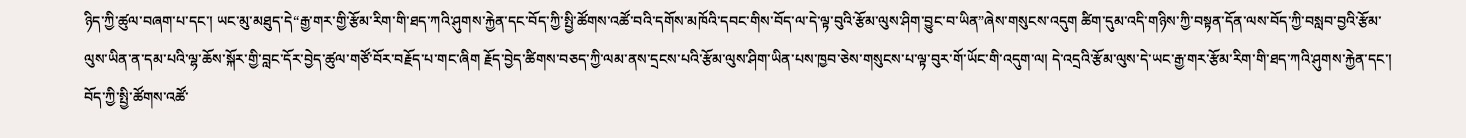ཉིད་ཀྱི་ཚུལ་བཞག་པ་དང་། ཡང་མུ་མཐུད་དེ“རྒྱ་གར་གྱི་རྩོམ་རིག་གི་ཐད་ཀའི་ཤུགས་རྐྱེན་དང་བོད་ཀྱི་སྤྱི་ཚོགས་འཚོ་བའི་དགོས་མཁོའི་དབང་གིས་བོད་ལ་དེ་ལྟ་བུའི་རྩོམ་ལུས་ཤིག་བྱུང་བ་ཡིན”ཞེས་གསུངས་འདུག ཚིག་དུམ་འདི་གཉིས་ཀྱི་བསྟན་དོན་ལས་བོད་ཀྱི་བསླབ་བྱའི་རྩོམ་ལུས་ཡིན་ན་དམ་པའི་ལྷ་ཆོས་སྐོར་གྱི་བླང་དོར་བྱེད་ཚུལ་གཙོ་བོར་བརྗོད་པ་གང་ཞིག རྗོད་བྱེད་ཚིགས་བཅད་ཀྱི་ལམ་ནས་དྲངས་པའི་རྩོམ་ལུས་ཤིག་ཡིན་པས་ཁྱབ་ཅེས་གསུངས་པ་ལྟ་བུར་གོ་ཡོང་གི་འདུག་ལ། དེ་འདྲའི་རྩོམ་ལུས་དེ་ཡང་རྒྱ་གར་རྩོམ་རིག་གི་ཐད་ཀའི་ཤུགས་རྐྱེན་དང་། བོད་ཀྱི་སྤྱི་ཚོགས་འཚོ་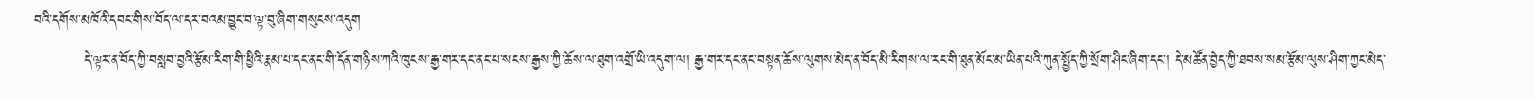བའི་དགོས་མཁོའི་དབང་གིས་བོད་ལ་དར་བའམ་བྱུང་བ་ལྟ་བུ་ཞིག་གསུངས་འདུག
          དེ་ལྟར་ན་བོད་ཀྱི་བསླབ་བྱའི་རྩོམ་རིག་གི་ཕྱིའི་རྣམ་པ་དང་ནང་གི་དོན་གཉིས་ཀའི་ཁུངས་རྒྱ་གར་དང་ནང་པ་སངས་རྒྱས་ཀྱི་ཆོས་ལ་ཐུག་འགྲོ་ཡི་འདུག་ལ། རྒྱ་གར་དང་ནང་བསྟན་ཆོས་ལུགས་མེད་ན་བོད་མི་རིགས་ལ་རང་གི་ཐུན་མོང་མ་ཡིན་པའི་ཀུན་སྤྱོད་ཀྱི་སྲོག་ཤིང་ཞིག་དང་། དེ་མཚོན་བྱེད་ཀྱི་ཐབས་སམ་རྩོམ་ལུས་ཤིག་ཀྱང་མེད་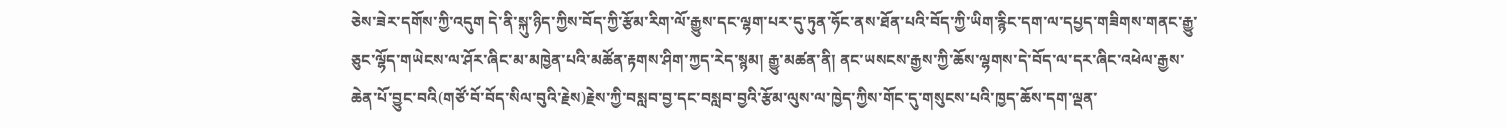ཅེས་ཟེར་དགོས་ཀྱི་འདུག དེ་ནི་སྐུ་ཉིད་ཀྱིས་བོད་ཀྱི་རྩོམ་རིག་ལོ་རྒྱུས་དང་ལྷག་པར་དུ་ཏུན་ཧོང་ནས་ཐོན་པའི་བོད་ཀྱི་ཡིག་རྙིང་དག་ལ་དཔྱད་གཟིགས་གནང་རྒྱུ་ཅུང་ལྷོད་གཡེངས་ལ་ཤོར་ཞིང་མ་མཁྱེན་པའི་མཚོན་རྟགས་ཤིག་ཀྱད་རེད་སྙམ། རྒྱུ་མཚན་ནི། ནང་ཡསངས་རྒྱས་ཀྱི་ཆོས་ལྷགས་དེ་བོད་ལ་དར་ཞིང་འཕེལ་རྒྱས་ཆེན་པོ་བྱུང་བའི(གཙོ་བོ་བོད་སིལ་བུའི་རྗེས)རྗེས་ཀྱི་བསླབ་བྱ་དང་བསླབ་བྱའི་རྩོམ་ལུས་ལ་ཁྱེད་ཀྱིས་གོང་དུ་གསུངས་པའི་ཁྱད་ཆོས་དག་ལྡན་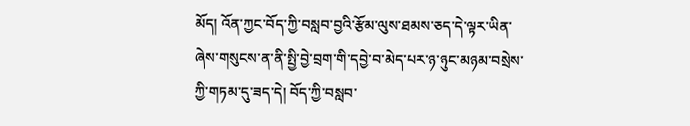མོད། འོན་ཀྱང་བོད་ཀྱི་བསླབ་བྱའི་རྩོམ་ལུས་ཐམས་ཅད་དེ་ལྟར་ཡིན་ཞེས་གསུངས་ན་ནི་སྤྱི་བྱེ་བྲག་གི་དབྱེ་བ་མེད་པར་ཉ་ཉུང་མཉམ་བསྲེས་ཀྱི་གཏམ་དུ་ཟད་དེ། བོད་ཀྱི་བསླབ་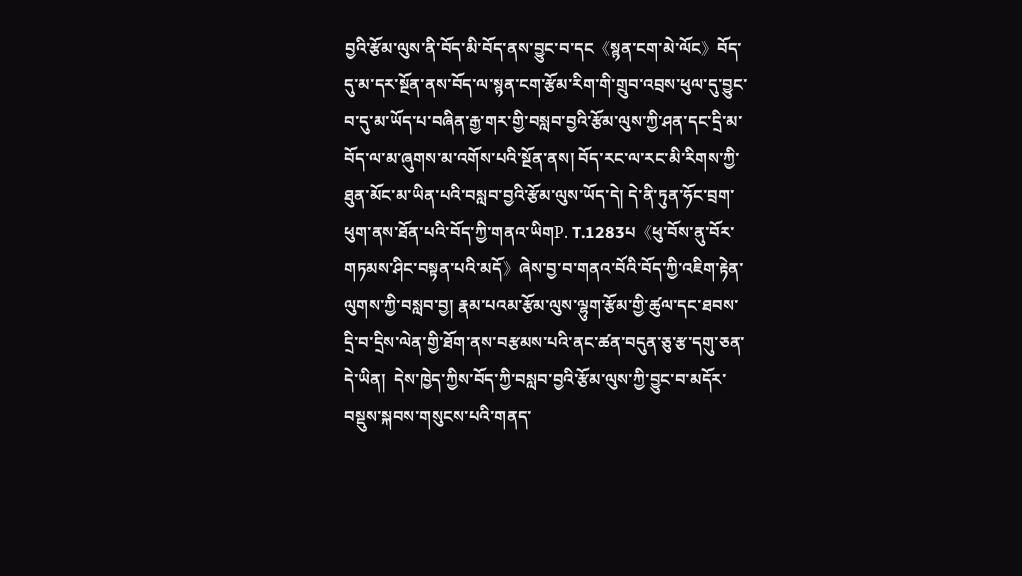བྱའི་རྩོམ་ལུས་ནི་བོད་མི་བོད་ནས་བྱུང་བ་དང《སྙན་ངག་མེ་ལོང》བོད་དུ་མ་དར་སྔོན་ནས་བོད་ལ་སྙན་ངག་རྩོམ་རིག་གི་གྲུབ་འབྲས་ཕུལ་དུ་བྱུང་བ་དུ་མ་ཡོད་པ་བཞིན་རྒྱ་གར་གྱི་བསླབ་བྱའི་རྩོམ་ལུས་ཀྱི་ཤན་དང་དྲི་མ་བོད་ལ་མ་ཞུགས་མ་འགོས་པའི་སྔོན་ནས། བོད་རང་ལ་རང་མི་རིགས་ཀྱི་ཐུན་མོང་མ་ཡིན་པའི་བསླབ་བྱའི་རྩོམ་ལུས་ཡོད་དེ། དེ་ནི་ཏུན་ཧོང་བྲག་ཕུག་ནས་ཐོན་པའི་བོད་ཀྱི་གནའ་ཡིགP. T.1283པ《ཕུ་བོས་ནུ་བོར་གཏམས་ཤིང་བསྟན་པའི་མདོ》ཞེས་བྱ་བ་གནའ་བོའི་བོད་ཀྱི་འཇིག་རྟེན་ལུགས་ཀྱི་བསླབ་བྱ། རྣམ་པའམ་རྩོམ་ལུས་ལྷུག་རྩོམ་གྱི་ཚུལ་དང་ཐབས་དྲི་བ་དྲིས་ལེན་གྱི་ཐོག་ནས་བརྩམས་པའི་ནང་ཚན་བདུན་ཅུ་རྩ་དགུ་ཅན་དེ་ཡིན།  དེས་ཁྱེད་ཀྱིས་བོད་ཀྱི་བསླབ་བྱའི་རྩོམ་ལུས་ཀྱི་བྱུང་བ་མདོར་བསྡུས་སྐབས་གསུངས་པའི་གནད་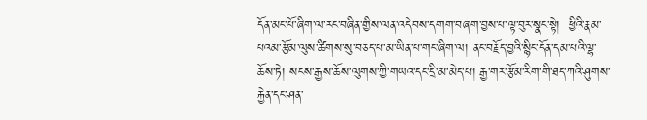དོན་མང་པོ་ཞིག་ལ་རང་བཞིན་གྱིས་ལན་འདེབས་དགག་བཞག་བྱས་པ་ལྟ་བུར་སྣང་སྟེ།  ཕྱིའི་རྣམ་པའམ་རྩོམ་ལུས་ཚིགས་སུ་བཅད་པ་མ་ཡིན་པ་གང་ཞིག་ལ། ནང་བརྗོད་བྱའི་སྙིང་དོན་དམ་པའི་ལྷ་ཆོས་ཏེ། སངས་རྒྱས་ཆོས་ལུགས་ཀྱི་གཡའ་དང་དྲི་མ་མེད་པ། རྒྱ་གར་རྩོམ་རིག་གི་ཐད་ཀའི་ཤུགས་རྐྱེན་དང་ཤན་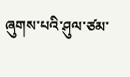ཞུགས་པའི་ཤུལ་ཙམ་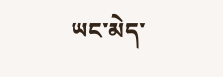ཡང་མེད་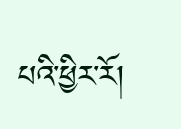པའི་ཕྱིར་རོ།